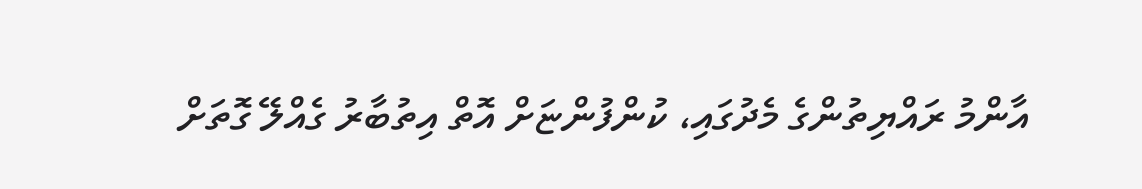އާންމު ރައްޔިތުންގެ މެދުގައި، ކުންފުންޏަށް އޮތް އިތުބާރު ގެއްލޭ ގޮތަށް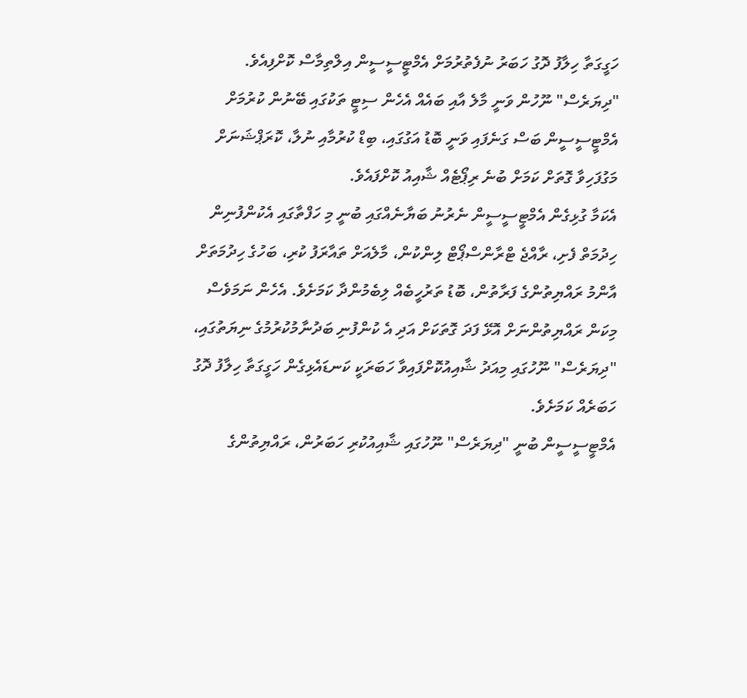ހަގީގަތާ ހިލާފު ދޮގު ހަބަރު ނުފެތުރުމަށް އެމްޓީސީސީން އިލްތިމާސް ކޮށްފިއެވެ.
"ދިޔަރެސް" ނޫހުން ވަނީ މާލެ އާއި ބައެއް އެހެން ސިޓީ ތަކުގައި ބޭނުން ކުރުމަށް އެމްޓީސީސީން ބަސް ގަނެފައި ވަނީ ބޮޑު އަގުގައި، ބިޑް ކުރުމާއި ނުލާ، ކޮރަޕްޝަނަށް މަގުފަހިވާ ގޮތަށް ކަމަށް ބުނެ ރިޕޯޓެއް ޝާއިއު ކޮށްފައެވެ.
އެކަމާ ގުޅިގެން އެމްޓީސީސީން ނެރުނު ބަޔާނެއްގައި ބުނީ މި ހަފްތާގައި އެކުންފުނިން ހިދުމަތް ފެށި، ރާއްޖެ ޓްރާންސްޕޯޓް ލިންކުން، މާލެއަށް ތައާރަފު ކުރި، ބަހުގެ ހިދުމަތަށް އާންމު ރައްޔިތުންގެ ފަރާތުން، ބޮޑު ތަރުހީބެއް ލިބެމުންދާ ކަމަށެވެ. އެހެން ނަމަވެސް މިކަން ރައްޔިތުންނަށް އޮޅޭ ފަދަ ގޮތަކަށް އަދި އެ ކުންފުނި ބަދުނާމުކުރުމުގެ ނިޔަތުގައި، "ދިޔަރެސް" ނޫހުގައި މިއަދު ޝާއިއުކޮށްފައިވާ ހަބަރަކީ ކަނޑައެޅިގެން ހަގީގަތާ ހިލާފު ދޮގު ހަބަރެއް ކަމަށެވެ.
އެމްޓީސީސީން ބުނީ "ދިޔަރެސް" ނޫހުގައި ޝާއިއުކުރި ހަބަރުން، ރައްޔިތުންގެ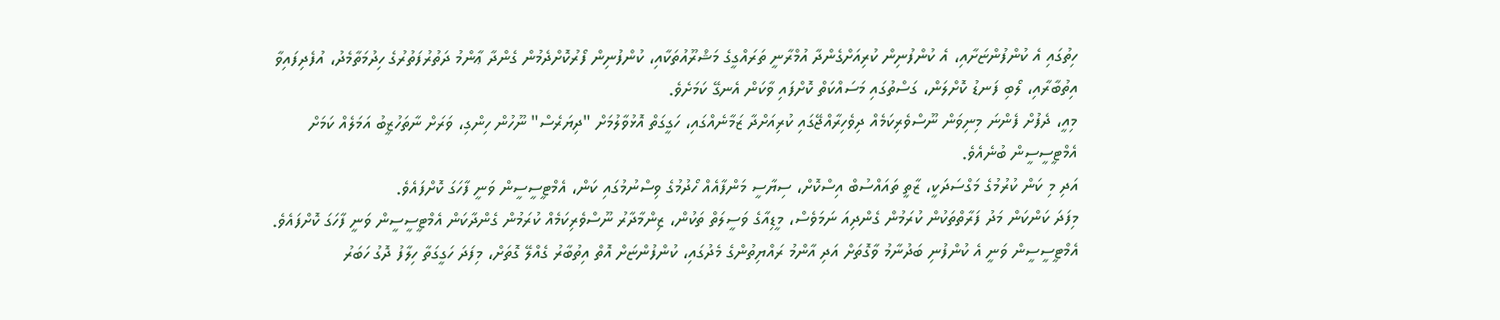ހިތުގައި އެ ކުންފުންޏަށާއި، އެ ކުންފުނިން ކުރިއަށްގެންދާ އުމްރާނީ ތަރައްގީގެ މަޝްރޫއުތަކާއި، ކުންފުނިން ފޯރުކޮށްދެމުން ގެންދާ ޢާންމު ދަތުރުފަތުރުގެ ހިދުމަތާމެދު، އުފެދިފައިވާ އިތުބާރާއި، ލޯބި ފަނޑު ކޮށްލަން، ގަސްތުގައި މަސައްކަތް ކޮށްފައި ވާކަން އެނގޭ ކަމަށެވެ.
މިއީ، ދެފުށް ފެންނަ މިނިވަން ނޫސްވެރިކަމެއް ދިވެހިރާއްޖޭގައި ކުރިއަށްދާ ޒަމާނެއްގައި، ހަގީގަތް އޮޅުވާލުމަށް "ދިޔަރެސް" ނޫހުން ހިންގި، ވަރަށް ނާތަހުޒީބު އަމަލެއް ކަމަށް އެމްޓީސީސީން ބުނެއެވެ.
އަދި މި ކަން ކުރުމުގެ މަގްސަދަކީ، ޒާތީ ތައައްސުބް އިސްކޮށް، ސިޔާސީ މަންފާއެއް ހޯދުމުގެ ވިސްނުމުގައި ކަން، އެމްޓީސީސީން ވަނީ ފާހަގަ ކޮށްފައެވެ.
މިފަދަ ކަންކަން މަދު ފަރާތްތަކުން ކުރަމުން ގެންދިއަ ނަމަވެސް، މީޑިއާގެ ވަސީލަތް ތަކުން، ޒިންމާދާރު ނޫސްވެރިކަމެއް ކުރަމުން ގެންދާކަން އެމްޓީސީސީން ވަނީ ފާހަގަ ކޮށްފައެވެ.
އެމްޓީސީސީން ވަނީ އެ ކުންފުނި ބަދުނާމު ވާގޮތަށް އަދި އާންމު ރައްޔިތުންގެ މެދުގައި، ކުންފުންޏަށް އޮތް އިތުބާރު ގެއްލޭ ގޮތަށް، މިފަދަ ހަގީގަތާ ހިލާފު ދޮގު ހަބަރު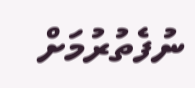ނުފެތުރުމަށް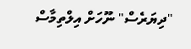"ދިޔަރެސް" ނޫހަށް އިލްތިމާސް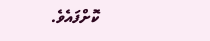ކޮށްފައެވެ.